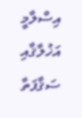އިސްލާމީ އަޚުލާޤާއި ސަޤާފަތާ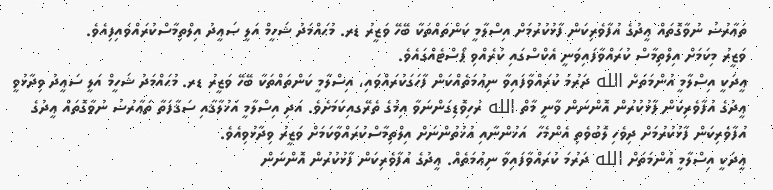ތަޢާރުޟު ނުވާގޮތައް ޢީދުގެ އުފާވެރިކަން ފާޅުކުރުމަށް އިސްލާމީ ކަންތައްތަކާ ބޭހޭ ވަޒީރު ޑރ. މުޙައްމަދު ޝަހީމް އަލީ ޞަޢީދު އިލްތިމާސްކުރައްވައިފިއެވެ.
ވަޒީރު މިކަމަށް އިލްތިމާސް ކުރައްވާފައިވަނީ އެކްސްގައި ކުރެއްވި ޕޯސްޓެއްގައެވެ.
ޢީދަކީ އިސްލާމީ އުންމަތަށް الله ދަރުމަ ކުރައްވާފައިވާ ނިޢުމަތެއްކަން ފާހަގަކުރައްވައި، އިސްލާމީ ކަންތައްތަކާ ބޭހޭ ވަޒީރު ޑރ. މުޙައްމަދު ޝަހީމް އަލީ ސަޢީދު ވިދާޅުވީ ޢީދުގެ އުފާވެރިކަން ފާޅުކުރުން އޮންނަން ވާނީ މާތް الله ރުހިވޮޑިގަންނަވާ އިމުގެ ތެރޭގއިކަމަށެވެ. އަދި އިސްލާމީ އަޚުލާޤާއި ސަޤާފަތާ ތަޢާރުޟު ނުވާގޮތައް ޢީދުގެ އުފާވެރިކަން ފާޅުކުރުމަށް ދިވެހި ލޮބުވެތި އެންމެހާ  އަޚުންނާއި އުޚުތުންނަށް އިލްތިމާސްކުރައްވާކަމަށް ވަޒީރު ވިދާޅުވިއެވެ.
ޢީދަކީ އިސްލާމީ އުންމަތަށް الله ދަރުމަ ކުރައްވާފައިވާ ނިޢުމަތެއް. ޢީދުގެ އުފާވެރިކަން ފާޅުކުރުން އޮންނަން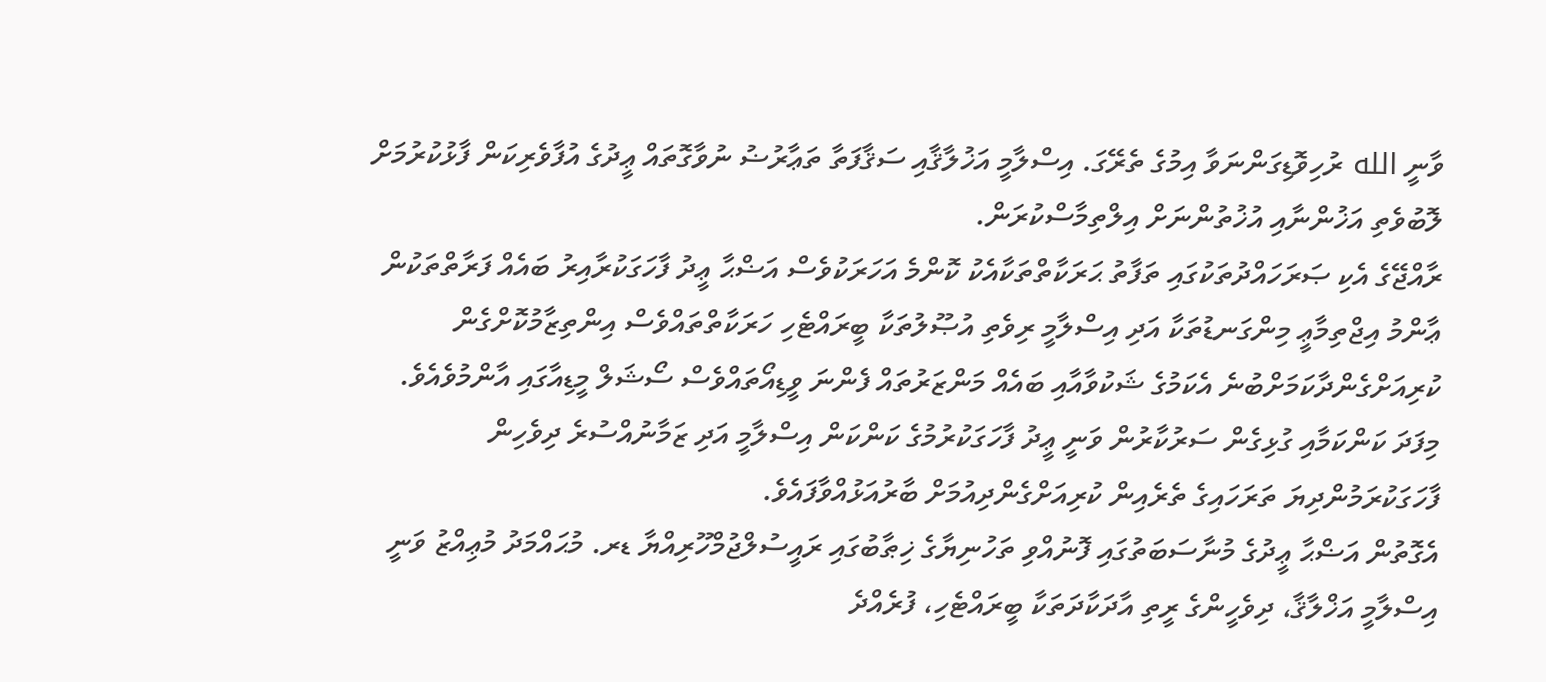ވާނީ الله ރުހިވޮޑިގަންނަވާ އިމުގެ ތެރޭގަ. އިސްލާމީ އަޚުލާޤާއި ސަޤާފަތާ ތަޢާރުޟު ނުވާގޮތައް ޢީދުގެ އުފާވެރިކަން ފާޅުކުރުމަށް ލޮބުވެތި އަޚުންނާއި އުޚުތުންނަށް އިލްތިމާސްކުރަން.
ރާއްޖޭގެ އެކި ޞަރަހައްދުތަކުގައި ތަފާތު ޙަރަކާތްތަކާއެކު ކޮންމެ އަހަރަކުވެސް އަޟްޙާ ޢީދު ފާހަގަކުރާއިރު ބައެއް ފަރާތްތަކުން ޢާންމު އިޖްތިމާޢީ މިންގަނޑުތަކާ އަދި އިސްލާމީ ރިވެތި އުޞޫލުތަކާ ބީރައްޓެހި ހަރަކާތްތައްވެސް އިންތިޒާމުކޮށްގެން ކުރިއަށްގެންދާކަމަށްބުނެ އެކަމުގެ ޝަކުވާއާއި ބައެއް މަންޒަރުތައް ފެންނަ ވީޑިއޯތައްވެސް ސޯޝަލް މީޑިއާގައި އާންމުވެއެވެ.
މިފަދަ ކަންކަމާއި ގުޅިގެން ސަރުކާރުން ވަނީ ޢީދު ފާހަގަކުރުމުގެ ކަންކަން އިސްލާމީ އަދި ޒަމާނުއްސުރެ ދިވެހިން ފާހަގަކުރަމުންދިޔަ ތަރަހައިގެ ތެރެއިން ކުރިއަށްގެންދިއުމަށް ބާރުއަޅުއްވާފައެވެ.
އެގޮތުން އަޟްޙާ ޢީދުގެ މުނާސަބަތުގައި ފޮނުއްވި ތަހުނިޔާގެ ޚިޠާބުގައި ރައީސުލްޖުމްހޫރިއްޔާ ޑރ. މުޙައްމަދު މުޢިއްޒު ވަނީ އިސްލާމީ އަޚްލާޤާ، ދިވެހީންގެ ރީތި އާދަކާދަތަކާ ބީރައްޓެހި، ފުރެއްދެ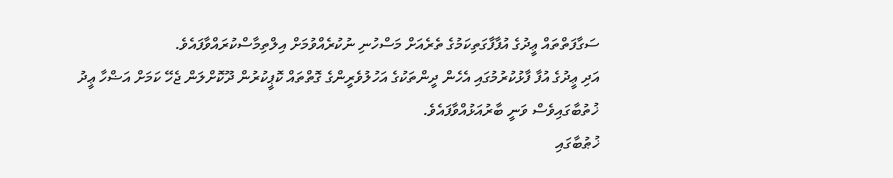ސަގާފަތްތައް ޢީދުގެ އުފާފާގަތިކަމުގެ ތެރެއަށް މަސްހުނި ނުކުރެއްވުމަށް އިލްތިމާސްކުރައްވާފައެވެ.
އަދި ޢީދުގެ އުފާ ފާޅުކުރުމުގައި އެހެން ދީންތަކުގެ އަހުލުވެރީންގެ ގޮތްތައް ކޮޕީކުރުން ދޫކޮށްލަން ޖެހޭ ކަމަށް އަޟްހާ ޢީދު ޚުތުބާގައިވެސް ވަނީ ބާރުއަޅުއްވާފައެވެ.
ޚުޠުބާގައި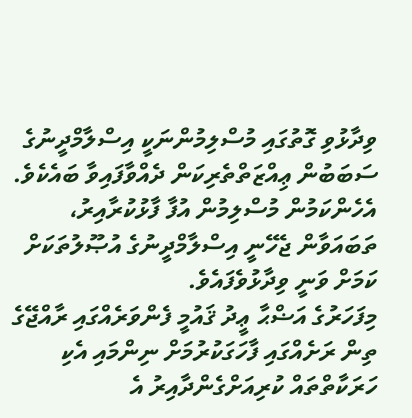ވިދާޅުވި ގޮތުގައި މުސްލިމުންނަކީ އިސްލާމްދީނުގެ ސަބަބުން ޢިއްޒަތްތެރިކަން ދެއްވާފައިވާ ބައެކެވެ. އެހެންކަމުން މުސްލިމުން އުފާ ފާޅުކުރާއިރު، ތަބައަވާން ޖެހޭނީ އިސްލާމްދީނުގެ އުޞޫލުތަކަށް ކަމަށް ވަނީ ވިދާޅުވެފައެވެ.
މިފަހަރުގެ އަޟްޙާ ޢީދު ޤައުމީ ފެންވަރެއްގައި ރާއްޖޭގެ ތިން ރަށެއްގައި ފާހަގަކުރުމަށް ނިންމައި އެކި ހަރަކާތްތައް ކުރިއަށްގެންދާއިރު އެ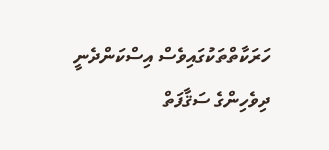ހަރަކާތްތަކުގައިވެސް އިސްކަންދެނީ ދިވެހިންގެ ސަޤާފަތް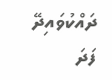ދައްކުވައިދޭ ފަދަ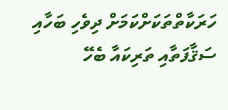ހަރަކާތްތަކަށްކަމަށް ދިވެހި ބަހާއި ސަޤާފަތާއި ތަރިކައާ ބެހޭ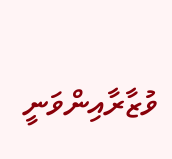ވުޒާރާއިންވަނީ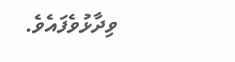ވިދާޅުވެފައެވެ.